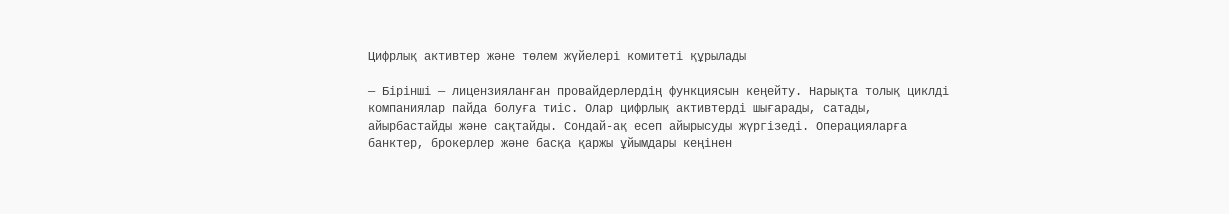Цифрлық активтер және төлем жүйелері комитеті құрылады

— Бірінші — лицензияланған провайдерлердің функциясын кеңейту. Нарықта толық циклді компаниялар пайда болуға тиіс. Олар цифрлық активтерді шығарады, сатады, айырбастайды және сақтайды. Сондай-ақ есеп айырысуды жүргізеді. Операцияларға банктер, брокерлер және басқа қаржы ұйымдары кеңінен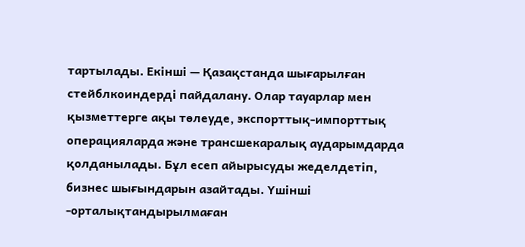тартылады. Екінші — Қазақстанда шығарылған стейблкоиндерді пайдалану. Олар тауарлар мен қызметтерге ақы төлеуде, экспорттық-импорттық операцияларда және трансшекаралық аударымдарда қолданылады. Бұл есеп айырысуды жеделдетіп, бизнес шығындарын азайтады. Үшінші -орталықтандырылмаған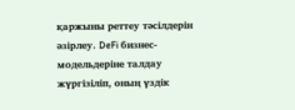қаржыны реттеу тәсілдерін әзірлеу. DeFi бизнес-модельдеріне талдау жүргізіліп, оның үздік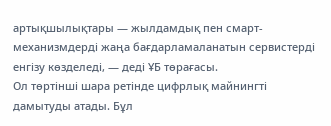артықшылықтары — жылдамдық пен смарт-механизмдерді жаңа бағдарламаланатын сервистерді енгізу көзделеді, — деді ҰБ төрағасы.
Ол төртінші шара ретінде цифрлық майнингті дамытуды атады. Бұл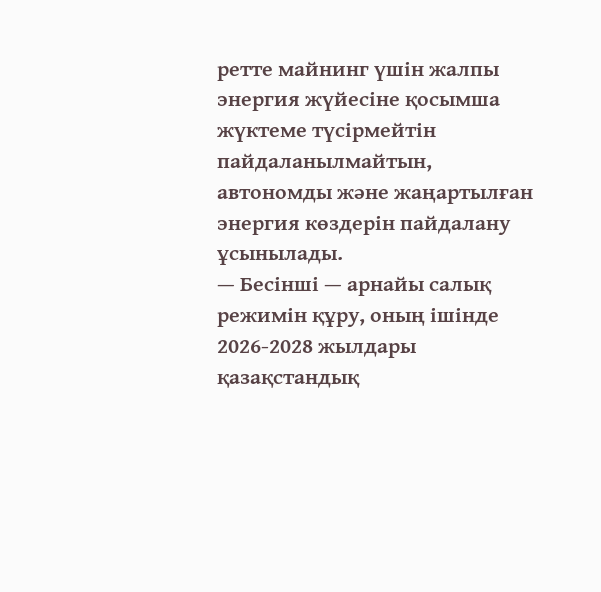ретте майнинг үшін жалпы энергия жүйесіне қосымша жүктеме түсірмейтін пайдаланылмайтын, автономды және жаңартылған энергия көздерін пайдалану ұсынылады.
— Бесінші — арнайы салық режимін құру, оның ішінде 2026-2028 жылдары қазақстандық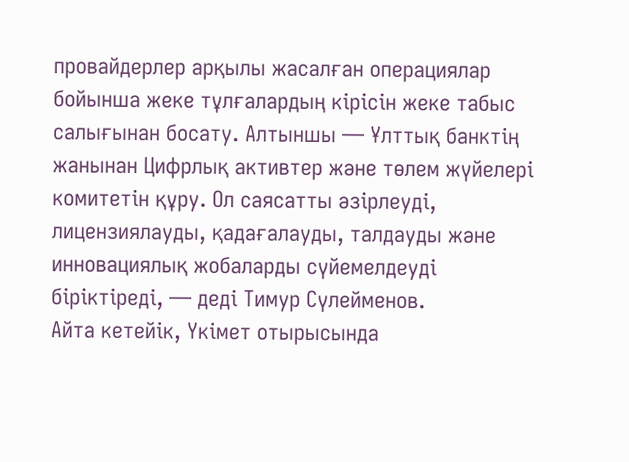провайдерлер арқылы жасалған операциялар бойынша жеке тұлғалардың кірісін жеке табыс салығынан босату. Алтыншы — Ұлттық банктің жанынан Цифрлық активтер және төлем жүйелері комитетін құру. Ол саясатты әзірлеуді, лицензиялауды, қадағалауды, талдауды және инновациялық жобаларды сүйемелдеуді біріктіреді, — деді Тимур Сүлейменов.
Айта кетейік, Үкімет отырысында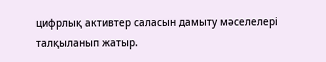цифрлық активтер саласын дамыту мәселелері талқыланып жатыр.